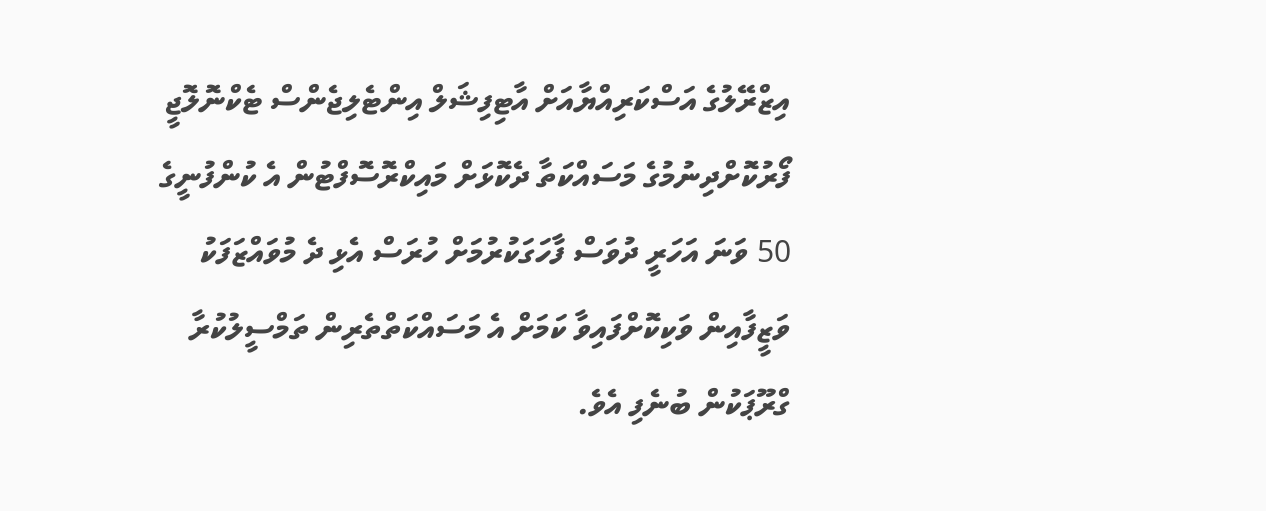އިޒްރޭލުގެ އަސްކަރިއްޔާއަށް އާޓިފިޝަލް އިންޓެލިޖެންސް ޓެކްނޮލޮޖީ ފޯރުކޮށްދިނުމުގެ މަސައްކަތާ ދެކޮޅަށް މައިކްރޮސޮފްޓުން އެ ކުންފުނީގެ 50 ވަނަ އަހަރީ ދުވަސް ފާހަގަކުރުމަށް ހުރަސް އެޅި ދެ މުވައްޒަފަކު ވަޒީފާއިން ވަކިކޮށްފައިވާ ކަމަށް އެ މަސައްކަތްތެރިން ތަމްސީލުކުރާ ގްރޫޕަކުން ބުނެފި އެވެ.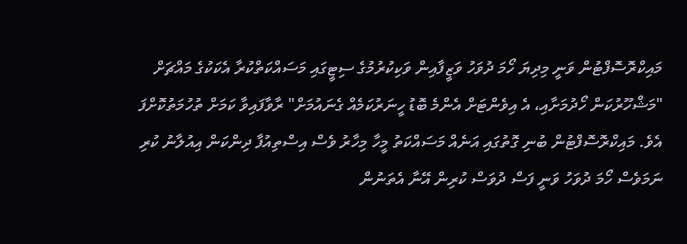މައިކްރޮސޮފްޓުން ވަނީ މިދިޔަ ހޯމަ ދުވަހު ވަޒީފާއިން ވަކިކުރުމުގެ ސިޓީގައި މަސައްކަތްކުރާ އެކަކުގެ މައްޗަށް "މަޝްހޫރުކަން ހޯދުމަށާއި، އެ އިވެންޓަށް އެންމެ ބޮޑު ހީނަރުކަމެއް ގެނައުމަށް" ރާވާފައިވާ ކަމަށް ތުހުމަތުކޮށްފަ އެވެ. މައިކްރޮސޮފްޓުން ބުނި ގޮތުގައި އަނެއް މަސައްކަތު މީހާ މިހާރު ވެސް އިސްތިއުފާ ދިންކަން އިއުލާނު ކުރި ނަމަވެސް ހޯމަ ދުވަހު ވަނީ ފަސް ދުވަސް ކުރިން އޭނާ އެތަނުން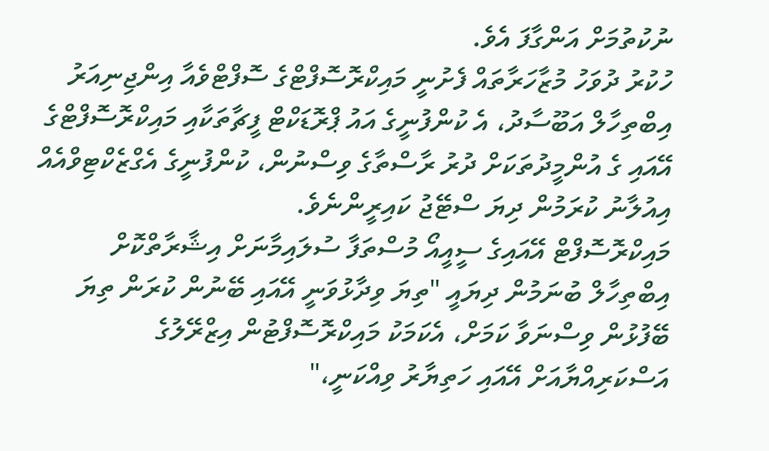ނުކުތުމަށް އަންގާފަ އެވެ.
ހުކުރު ދުވަހު މުޒާހަރާތައް ފެށުނީ މައިކްރޮސޮފްޓްގެ ސޮފްޓްވެއާ އިންޖިނިއަރު އިބްތިހާލް އަބޫސާދު، އެ ކުންފުނީގެ އައު ޕްރޮޑަކްޓް ފީޗާތަކާއި މައިކްރޮސޮފްޓްގެ އޭއައި ގެ އުންމީދުތަކަށް ދުރު ރާސްތާގެ ވިސްނުން، ކުންފުނީގެ އެގްޒެކްޓިވްއެއް އިއުލާނު ކުރަމުން ދިޔަ ސްޓޭޖު ކައިރީންނެވެ.
މައިކްރޮސޮފްޓް އޭއައިގެ ސީއީއޯ މުސްތަފާ ސުލައިމާނަށް އިޝާރާތްކޮށް އިބްތިހާލް ބުނަމުން ދިޔައީ "ތިޔަ ވިދާޅުވަނީ އޭއައި ބޭނުން ކުރަން ތިޔަ ބޭފުޅުން ވިސްނަވާ ކަމަށް، އެކަމަކު މައިކްރޮސޮފްޓުން އިޒްރޭލުގެ އަސްކަރިއްޔާއަށް އޭއައި ހަތިޔާރު ވިއްކަނީ،"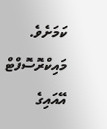ކަމަށެވެ. މައިކްރޮސޮފްޓް އޭއައިގެ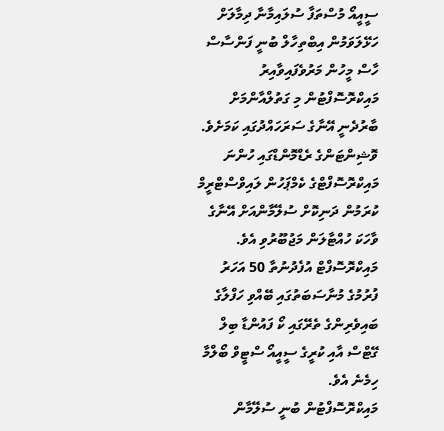ސީއީއޯ މުސްތަފާ ސުލައިމާނާ ދިމާލަށް ހަޅޭލަވަމުން އިބްތިހާލް ބުނީ ފަންސާސް ހާސް މީހުން މަރުވެފައިވާއިރު މައިކްރޮސޮފްޓުން މި ގަތުލްއާންމަށް ބާރުދެނީ އޭނާގެ ސަރަހައްދުގައި ކަމަށެވެ.
ވޮޝިންޓަންގެ ރެޑްމޮންޑްގައި ހުންނަ މައިކްރޮސޮފްޓްގެ ކެމްޕަހުން ލައިވްސްޓްރީމް ކުރަމުން ދަނިކޮށް ސުލޭމާންއަށް އޭނާގެ ވާހަކަ ހުއްޓާލަން މަޖުބޫރުވި އެވެ. މައިކްރޮސޮފްޓް އުފެދުނުތާ 50 އަހަރު ފުރުމުގެ މުނާސަބަތުގައި ބޭއްވި ހަފްލާގެ ބައިވެރިންގެ ތެރޭގައި ކޯ ފައުންޑާ ބިލް ގޭޓްސް އާއި ކުރީގެ ސީއީއޯ ސްޓީވް ބޯލްމާ ހިމެނެ އެވެ.
މައިކްރޮސޮފްޓުން ބުނީ ސުލޭމާން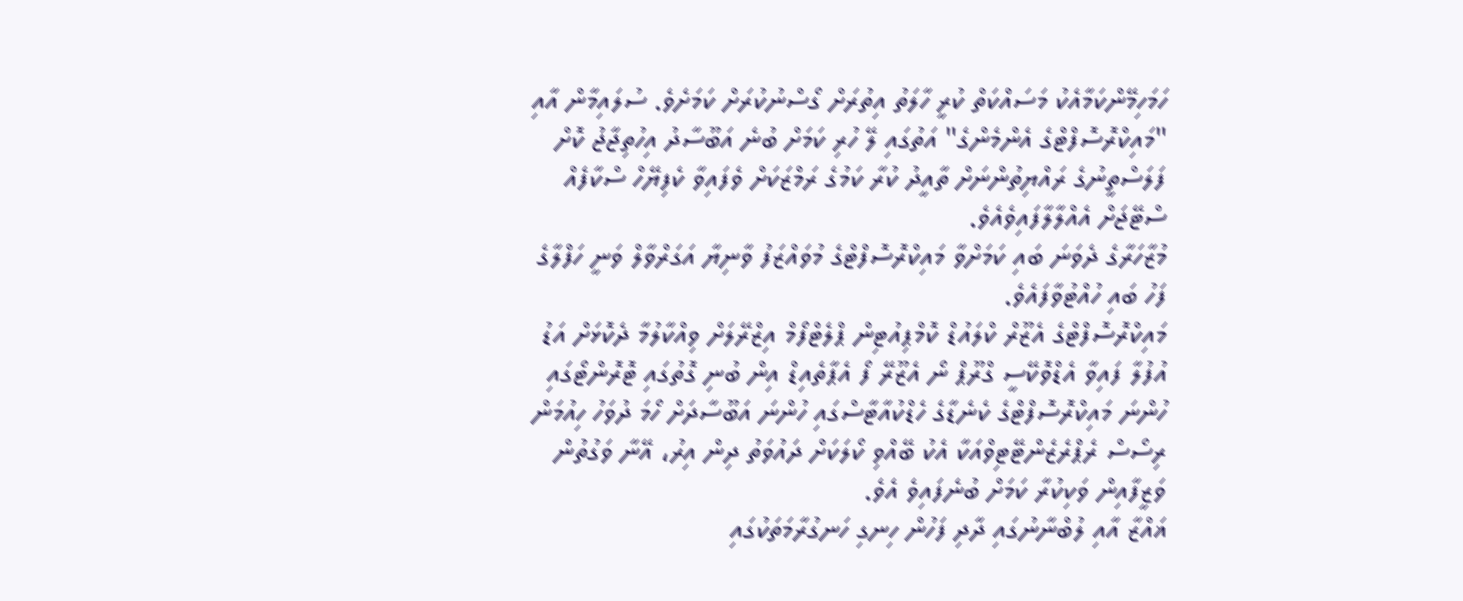ހަމަހިމޭންކަމާއެކު މަސައްކަތް ކުރީ ހާލަތު އިތުރަށް ގޯސްނުކުރަށް ކަމަށެވެ. ސުލައިމާން އާއި "މައިކްރޮސޮފްޓްގެ އެންމެންގެ" އަތުގައި ލޭ ހުރި ކަމަށް ބުނެ އަބޫސާދު އިހުތިޖާޖު ކޮށް ފަލަސްތީނުގެ ރައްޔިތުންނަށް ތާއީދު ކުރާ ކަމުގެ ރަމްޒަކަށް ވެފައިވާ ކެފިޔޭހް ސްކާފެއް ސްޓޭޖަށް އެއްލާލާފައިވެއެވެ.
މުޒާހަރާގެ ދެވަނަ ބައި ކަމަށްވާ މައިކްރޮސޮފްޓްގެ މުވައްޒަފު ވާނިޔާ އަގަރްވާލް ވަނީ ހަފްލާގެ ފަހު ބައި ހުއްޓުވާފައެވެ.
މައިކްރޮސޮފްޓްގެ އެޒޫރް ކްލައުޑް ކޮމްޕިއުޓިން ޕްލެޓްފޯމް އިޒްރޭލަށް ވިއްކާލުމާ ދެކޮޅަށް އަޑު އުފުލާ ފައިވާ އެޑްވޮކޭސީ ގްރޫޕް ނޯ އެޒޫރޭ ފޯ އެޕާތެއިޑް އިން ބުނި ގޮތުގައި ޓޮރޮންޓޯގައި ހުންނަ މައިކްރޮސޮފްޓްގެ ކެނެޑާގެ ހެޑްކުއާޓާސްގައި ހުންނަ އަބޫސާދަށް ހޯމަ ދުވަހު ހިއުމަން ރިސޯސް ރެޕްރެޒެންޓޭޓިވްއަކާ އެކު ބޭއްވި ކޯލަކަށް ދައުވަތު ދިން އިރު، އޭނާ ވަގުތުން ވަޒީފާއިން ވަކިކުރާ ކަމަށް ބުނެފައިވެ އެވެ.
ޣައްޒާ އާއި ލުބްނާނުގައި ދާދި ފަހުން ހިނގި ހަނގުރާމަތަކުގައި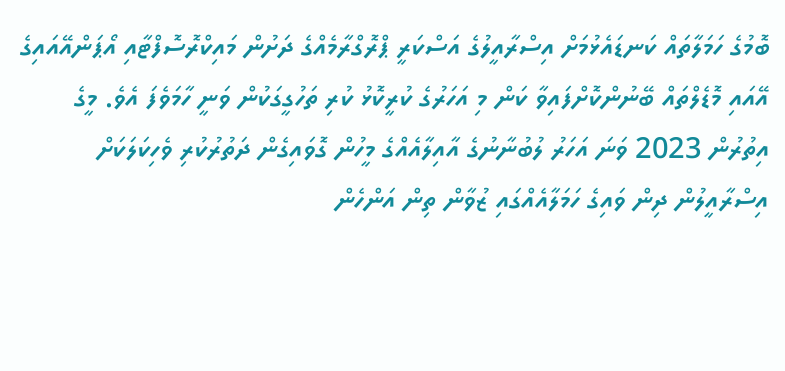ބޮމުގެ ހަމަލާތައް ކަނޑައެޅުމަށް އިސްރާއީލުގެ އަސްކަރީ ޕްރޮގްރާމެއްގެ ދަށުން މައިކްރޮސޮފްޓާއި އޯޕަންއޭއައިގެ އޭއައި މޮޑެލްތައް ބޭނުންކޮށްފައިވާ ކަން މި އަހަރުގެ ކުރީކޮޅު ކުރި ތަހުގީގަކުން ވަނީ ހާމަވެފަ އެވެ. މީގެ އިތުރުން 2023 ވަނަ އަހަރު ލުބުނާނުގެ އާއިލާއެއްގެ މީހުން ގޮވައިގެން ދަތުރުކުރި ވެހިކަލަކަށް އިސްރާއީލުން ދިން ވައިގެ ހަމަލާއެއްގައި ޒުވާން ތިން އަންހެން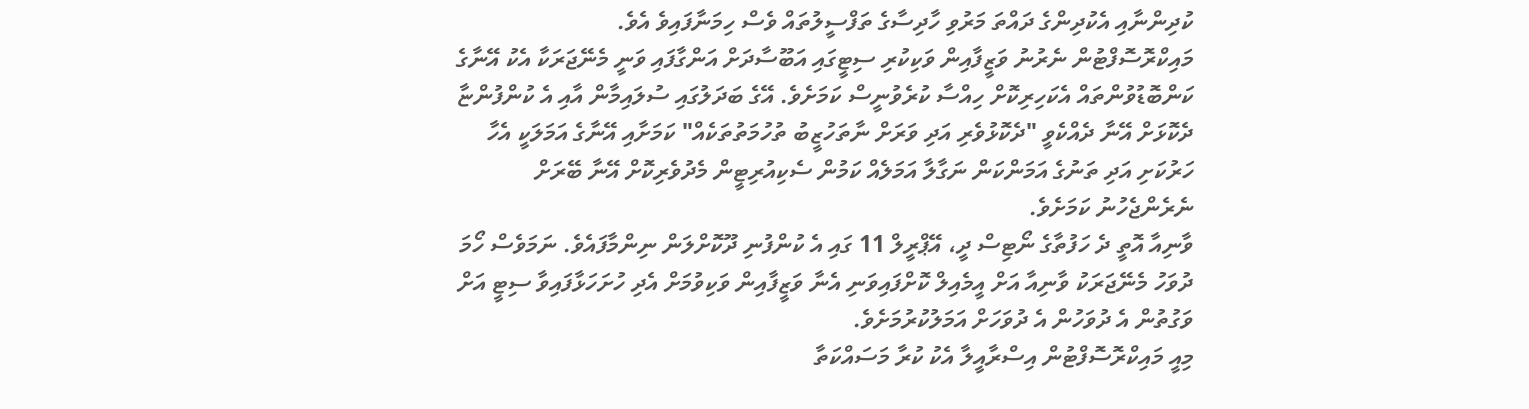ކުދިންނާއި އެކުދިންގެ ދައްތަ މަރުވި ހާދިސާގެ ތަފްސީލުތައް ވެސް ހިމަނާފައިވެ އެވެ.
މައިކްރޮސޮފްޓުން ނެރުނު ވަޒީފާއިން ވަކިކުރި ސިޓީގައި އަބޫސާދަށް އަންގާފައި ވަނީ މެނޭޖަރަކާ އެކު އޭނާގެ ކަންބޮޑުވުންތައް އެކަހިރިކޮށް ހިއްސާ ކުރެވުނީސް ކަމަށެވެ. އޭގެ ބަދަލުގައި ސުލައިމާން އާއި އެ ކުންފުންޏާ ދެކޮޅަށް އޭނާ ދެއްކެވީ "ދެކޮޅުވެރި އަދި ވަރަށް ނާތަހުޒީބު ތުހުމަތުތަކެއް" ކަމަށާއި އޭނާގެ އަމަލަކީ އެހާ ހަރުކަށި އަދި ތަނުގެ އަމަންކަން ނަގާލާ އަމަލެއް ކަމުން ސެކިއުރިޓީން މެދުވެރިކޮށް އޭނާ ބޭރަށް ނެރެންޖެހުނު ކަމަށެވެ.
ވާނިއާ އޮތީ ދެ ހަފުތާގެ ނޯޓިސް ދީ، އޭޕްރީލް 11 ގައި އެ ކުންފުނި ދޫކޮށްލަން ނިންމާފައެވެ. ނަމަވެސް ހޯމަ ދުވަހު މެނޭޖަރަކު ވާނިއާ އަށް އީމެއިލް ކޮށްފައިވަނި އެނާ ވަޒީފާއިން ވަކިވުމަށް އެދި ހުށަހަޅާފައިވާ ސިޓީ އަށް ވަގުތުން އެ ދުވަހުން އެ ދުވަހަށް އަމަލުކުރުމަށެވެ.
މިއީ މައިކްރޮސޮފްޓުން އިސްރާއީލާ އެކު ކުރާ މަސައްކަތާ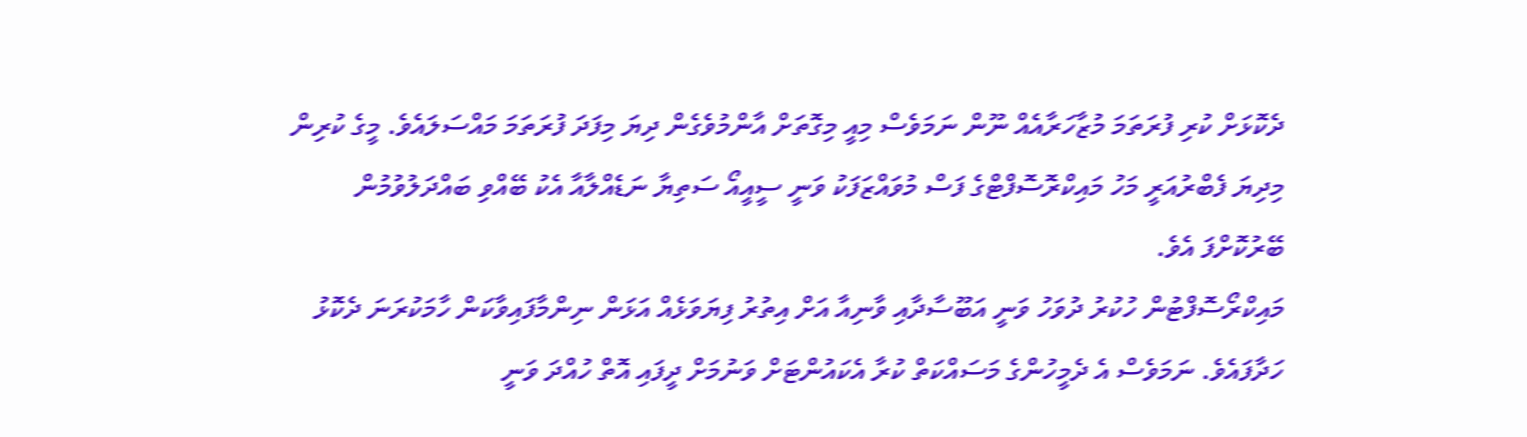ދެކޮޅަށް ކުރި ފުރަތަމަ މުޒާހަރާއެއް ނޫން ނަމަވެސް މިއީ މިގޮތަށް އާންމުވެގެން ދިޔަ މިފަދަ ފުރަތަމަ މައްސަލައެވެ. މީގެ ކުރިން މިދިޔަ ފެބްރުއަރީ މަހު މައިކްރޮސޮފްޓްގެ ފަސް މުވައްޒަފަކު ވަނީ ސީއީއޯ ސަތިޔާ ނަޑެއްލާއާ އެކު ބޭއްވި ބައްދަލުވުމުން ބޭރުކޮށްފަ އެވެ.
މައިކްރޯސޮފްޓުން ހުކުރު ދުވަހު ވަނީ އަބޫސާދާއި ވާނިއާ އަށް އިތުރު ފިޔަވަޅެއް އަޅަން ނިންމާފައިވާކަން ހާމަކުރަނަ ދެކޮޅު ހަދާފައެވެ. ނަމަވެސް އެ ދެމީހުންގެ މަސައްކަތް ކުރާ އެކައުންޓަށް ވަނުމަށް ދީފައި އޮތް ހުއްދަ ވަނީ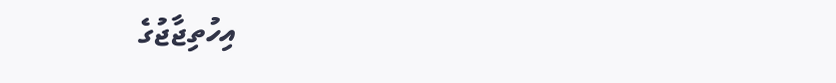އިހުތިޖާޖުގެ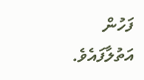ފަހުން އަތުލާފައެވެ.